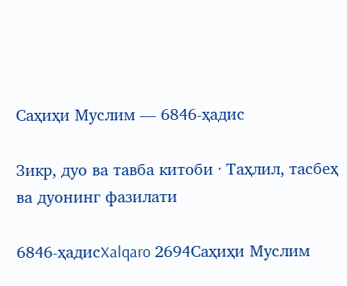Саҳиҳи Муслим — 6846-ҳадис

Зикр, дуо ва тавба китоби · Таҳлил, тасбеҳ ва дуонинг фазилати

6846-ҳадисXalqaro 2694Саҳиҳи Муслим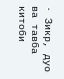· Зикр, дуо ва тавба китоби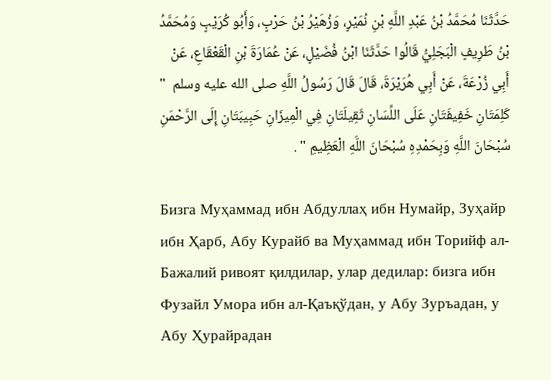حَدَّثَنَا مُحَمَّدُ بْنُ عَبْدِ اللَّهِ بْنِ نُمَيْرٍ، وَزُهَيْرُ بْنُ حَرْبٍ، وَأَبُو كُرَيْبٍ وَمُحَمَّدُ بْنُ طَرِيفٍ الْبَجَلِيُّ قَالُوا حَدَّثَنَا ابْنُ فُضَيْلٍ، عَنْ عُمَارَةَ بْنِ الْقَعْقَاعِ، عَنْ أَبِي زُرْعَةَ، عَنْ أَبِي هُرَيْرَةَ، قَالَ قَالَ رَسُولُ اللَّهِ صلى الله عليه وسلم  " كَلِمَتَانِ خَفِيفَتَانِ عَلَى اللِّسَانِ ثَقِيلَتَانِ فِي الْمِيزَانِ حَبِيبَتَانِ إِلَى الرَّحْمَنِ سُبْحَانَ اللَّهِ وَبِحَمْدِهِ سُبْحَانَ اللَّهِ الْعَظِيمِ " .

Бизга Муҳаммад ибн Абдуллаҳ ибн Нумайр, Зуҳайр ибн Ҳарб, Абу Курайб ва Муҳаммад ибн Торийф ал-Бажалий ривоят қилдилар, улар дедилар: бизга ибн Фузайл Умора ибн ал-Қаъқўдан, у Абу Зуръадан, у Абу Ҳурайрадан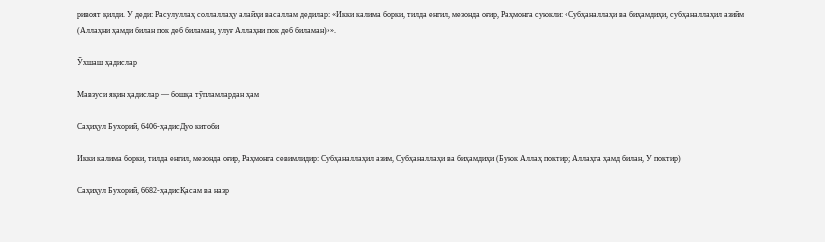ривоят қилди. У деди: Расулуллаҳ соллаллаҳу алайҳи васаллам дедилар: «Икки калима борки, тилда енгил, мезонда оғир, Раҳмонга суюкли: ‹Субҳаналлаҳи ва биҳамдиҳи, субҳаналлаҳил азийм (Аллаҳни ҳамди билан пок деб биламан, улуғ Аллаҳни пок деб биламан)›».

Ўхшаш ҳадислар

Мавзуси яқин ҳадислар — бошқа тўпламлардан ҳам

Саҳиҳул Бухорий, 6406-ҳадисДуо китоби

Икки калима борки, тилда енгил, мезонда оғир, Раҳмонга севимлидир: Субҳаналлаҳил азим, Субҳаналлаҳи ва биҳамдиҳи (Буюк Аллаҳ поктир; Аллаҳга ҳамд билан, У поктир)

Саҳиҳул Бухорий, 6682-ҳадисҚасам ва назр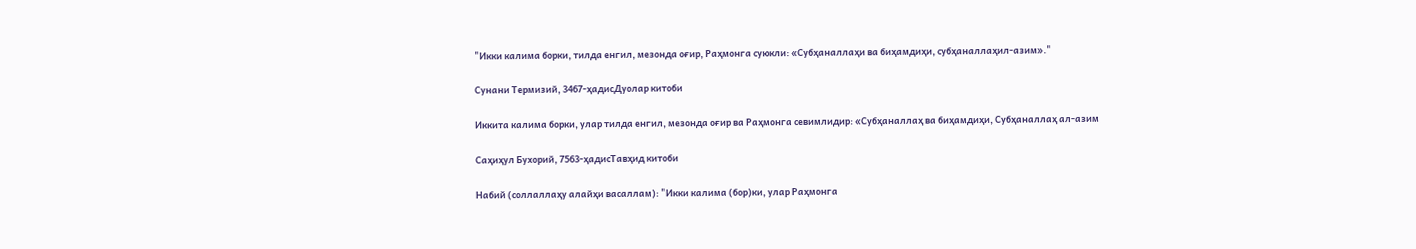"Икки калима борки, тилда енгил, мезонда оғир, Раҳмонга суюкли: «Субҳаналлаҳи ва биҳамдиҳи, субҳаналлаҳил-азим»."

Сунани Термизий, 3467-ҳадисДуолар китоби

Иккита калима борки, улар тилда енгил, мезонда оғир ва Раҳмонга севимлидир: «Субҳаналлаҳ ва биҳамдиҳи, Субҳаналлаҳ ал-азим

Саҳиҳул Бухорий, 7563-ҳадисТавҳид китоби

Набий (соллаллаҳу алайҳи васаллам): "Икки калима (бор)ки, улар Раҳмонга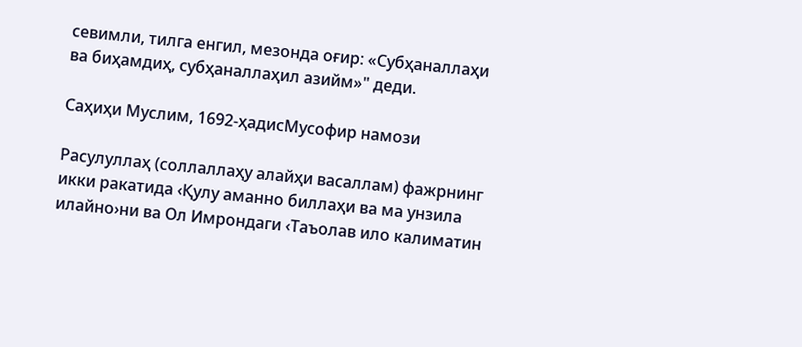севимли, тилга енгил, мезонда оғир: «Субҳаналлаҳи ва биҳамдиҳ, субҳаналлаҳил азийм»" деди.

Саҳиҳи Муслим, 1692-ҳадисМусофир намози

Расулуллаҳ (соллаллаҳу алайҳи васаллам) фажрнинг икки ракатида ‹Қулу аманно биллаҳи ва ма унзила илайно›ни ва Ол Имрондаги ‹Таъолав ило калиматин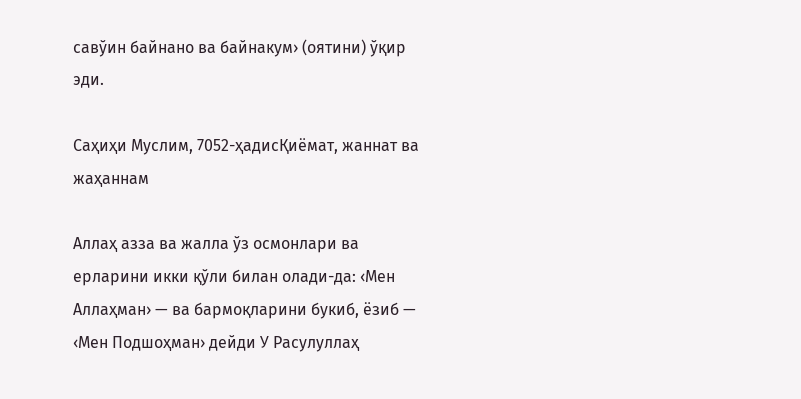савўин байнано ва байнакум› (оятини) ўқир эди.

Саҳиҳи Муслим, 7052-ҳадисҚиёмат, жаннат ва жаҳаннам

Аллаҳ азза ва жалла ўз осмонлари ва ерларини икки қўли билан олади-да: ‹Мен Аллаҳман› — ва бармоқларини букиб, ёзиб — ‹Мен Подшоҳман› дейди У Расулуллаҳ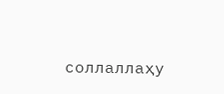соллаллаҳу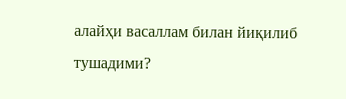алайҳи васаллам билан йиқилиб тушадими?